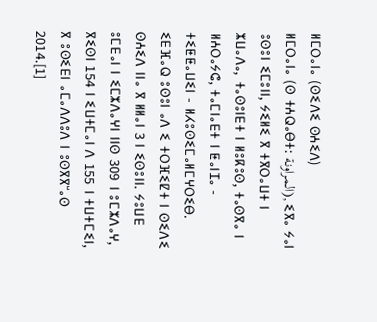ⵍⵎⵔⴰⵏⴰ (ⵙⵉⴷⵉ ⵙⵄⵉⴷ)
ⵍⵎⵔⴰⵏⴰ (ⵙ ⵜⵄⵕⴰⴱⵜ: المراونة), ⵉⴳⴰ ⵢⴰⵏ ⵓⵙⵓⵏ ⵉⵎⵓⵏⵏ, ⵢⵉⵍⵉ ⴳ ⵜⴳⵔⴰⵡⵜ ⵏ ⵣⵡⴰⴷⴰ, ⵜⴰⵙⵓⵏⴹⵜ ⵏ ⵍⵓⴽⵓⵙ, ⵜⴰⵙⴳⴰ ⵏ ⵍⵄⵔⴰⵢⵛ, ⵜⴰⵎⵏⴰⴹⵜ ⵏ ⵟⴰⵏⵊⴰ - ⵜⵉⵟⵟⴰⵡⵉⵏ - ⵍⵃⵓⵙⵉⵎⴰⵍⵎⵖⵔⵉⴱ. ⵉⴹⴼⴰⵕ ⵓⵙⵓⵏ ⴰⴷ ⵉ ⵜⵔⴼⵉⵇⵜ ⵏ ⵙⵉⴷⵉ ⵙⵄⵉⴷ ⵏⵏⴰ ⴳ ⵍⵍⴰⵏ 3 ⵏ ⵉⵙⵓⵏⵏ. ⵢⵓⵡⴹ ⵓⵎⴹⴰⵏ ⵏ ⵉⵎⵣⴷⴰⵖⵏ ⵏⵏⵙ 309 ⵏ ⵓⵎⵣⴷⴰⵖ, ⴳⵉⵙⵏ 154 ⵏ ⵉⵡⵜⵎⴰⵏ ⴷ 155 ⵏ ⵜⵡⵜⵎⵉⵏ, ⴳ ⵓⵙⵉⴹⵏ ⴰⵎⴰⴷⴷⵓⴷ ⵏ ⵓⵙⴳⴳⵯⴰⵙ 2014.[1]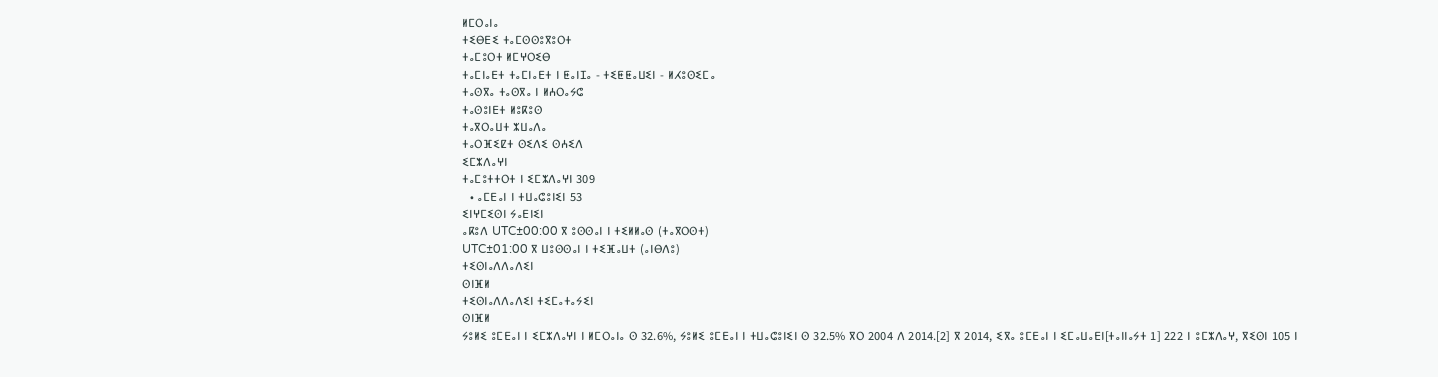ⵍⵎⵔⴰⵏⴰ
ⵜⵉⴱⴹⵉ ⵜⴰⵎⵙⵙⵓⴳⵓⵔⵜ
ⵜⴰⵎⵓⵔⵜ ⵍⵎⵖⵔⵉⴱ
ⵜⴰⵎⵏⴰⴹⵜ ⵜⴰⵎⵏⴰⴹⵜ ⵏ ⵟⴰⵏⵊⴰ - ⵜⵉⵟⵟⴰⵡⵉⵏ - ⵍⵃⵓⵙⵉⵎⴰ
ⵜⴰⵙⴳⴰ ⵜⴰⵙⴳⴰ ⵏ ⵍⵄⵔⴰⵢⵛ
ⵜⴰⵙⵓⵏⴹⵜ ⵍⵓⴽⵓⵙ
ⵜⴰⴳⵔⴰⵡⵜ ⵣⵡⴰⴷⴰ
ⵜⴰⵔⴼⵉⵇⵜ ⵙⵉⴷⵉ ⵙⵄⵉⴷ
ⵉⵎⵣⴷⴰⵖⵏ
ⵜⴰⵎⵓⵜⵜⵔⵜ ⵏ ⵉⵎⵣⴷⴰⵖⵏ 309
  • ⴰⵎⴹⴰⵏ ⵏ ⵜⵡⴰⵛⵓⵏⵉⵏ 53
ⵉⵏⵖⵎⵉⵙⵏ ⵢⴰⴹⵏⵉⵏ
ⴰⴽⵓⴷ UTC±00:00 ⴳ ⵓⵙⵙⴰⵏ ⵏ ⵜⵉⵍⵍⴰⵙ (ⵜⴰⴳⵔⵙⵜ)
UTC±01:00 ⴳ ⵡⵓⵙⵙⴰⵏ ⵏ ⵜⵉⴼⴰⵡⵜ (ⴰⵏⴱⴷⵓ)
ⵜⵉⵙⵏⴰⴷⴷⴰⴷⵉⵏ
ⵙⵏⴼⵍ
ⵜⵉⵙⵏⴰⴷⴷⴰⴷⵉⵏ ⵜⵉⵎⴰⵜⴰⵢⵉⵏ
ⵙⵏⴼⵍ
ⵢⵓⵍⵉ ⵓⵎⴹⴰⵏ ⵏ ⵉⵎⵣⴷⴰⵖⵏ ⵏ ⵍⵎⵔⴰⵏⴰ ⵙ 32.6%, ⵢⵓⵍⵉ ⵓⵎⴹⴰⵏ ⵏ ⵜⵡⴰⵛⵓⵏⵉⵏ ⵙ 32.5% ⴳⵔ 2004 ⴷ 2014.[2] ⴳ 2014, ⵉⴳⴰ ⵓⵎⴹⴰⵏ ⵏ ⵉⵎⴰⵡⴰⴹⵏ[ⵜⴰⵏⵏⴰⵢⵜ 1] 222 ⵏ ⵓⵎⵣⴷⴰⵖ, ⴳⵉⵙⵏ 105 ⵏ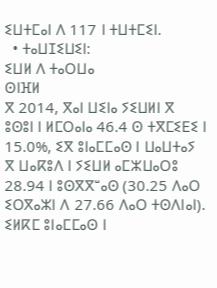ⵉⵡⵜⵎⴰⵏ ⴷ 117 ⵏ ⵜⵡⵜⵎⵉⵏ.
  • ⵜⴰⵡⵊⵉⵡⵉⵏ:
ⵉⵡⵍ ⴷ ⵜⴰⵔⵡⴰ
ⵙⵏⴼⵍ
ⴳ 2014, ⴳⴰⵏ ⵡⵉⵏⴰ ⵢⵉⵡⵍⵏ ⴳ ⵓⵙⵓⵏ ⵏ ⵍⵎⵔⴰⵏⴰ 46.4 ⵙ ⵜⴳⵎⵉⴹⵉ ⵏ 15.0%, ⵉⴳ ⵓⵏⴰⵎⵎⴰⵙ ⵏ ⵡⴰⵡⵜⴰⵢ ⴳ ⵡⴰⴽⵓⴷ ⵏ ⵢⵉⵡⵍ ⴰⵎⵣⵡⴰⵔⵓ 28.94 ⵏ ⵓⵙⴳⴳⵯⴰⵙ (30.25 ⴷⴰⵔ ⵉⵔⴳⴰⵣⵏ ⴷ 27.66 ⴷⴰⵔ ⵜⵙⴷⵏⴰⵏ). ⵉⵍⴽⵎ ⵓⵏⴰⵎⵎⴰⵙ ⵏ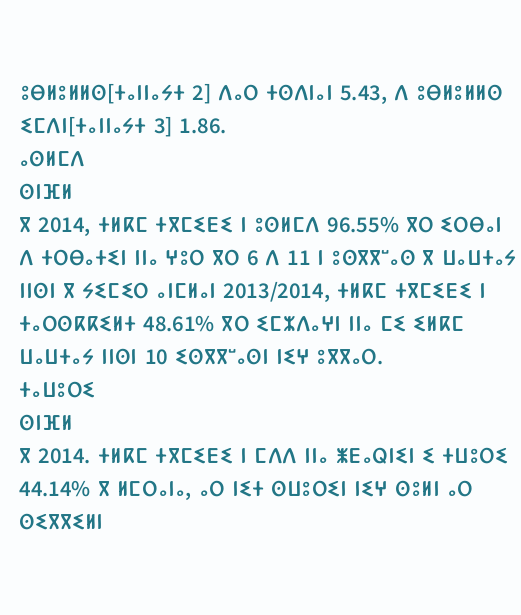ⵓⴱⵍⵓⵍⵍⵙ[ⵜⴰⵏⵏⴰⵢⵜ 2] ⴷⴰⵔ ⵜⵙⴷⵏⴰⵏ 5.43, ⴷ ⵓⴱⵍⵓⵍⵍⵙ ⵉⵎⴷⵏ[ⵜⴰⵏⵏⴰⵢⵜ 3] 1.86.
ⴰⵙⵍⵎⴷ
ⵙⵏⴼⵍ
ⴳ 2014, ⵜⵍⴽⵎ ⵜⴳⵎⵉⴹⵉ ⵏ ⵓⵙⵍⵎⴷ 96.55% ⴳⵔ ⵉⵔⴱⴰⵏ ⴷ ⵜⵔⴱⴰⵜⵉⵏ ⵏⵏⴰ ⵖⵓⵔ ⴳⵔ 6 ⴷ 11 ⵏ ⵓⵙⴳⴳⵯⴰⵙ ⴳ ⵡⴰⵡⵜⴰⵢ ⵏⵏⵙⵏ ⴳ ⵢⵉⵎⵉⵔ ⴰⵏⵎⵍⴰⵏ 2013/2014, ⵜⵍⴽⵎ ⵜⴳⵎⵉⴹⵉ ⵏ ⵜⴰⵔⵙⴽⴽⵉⵍⵜ 48.61% ⴳⵔ ⵉⵎⵣⴷⴰⵖⵏ ⵏⵏⴰ ⵎⵉ ⵉⵍⴽⵎ ⵡⴰⵡⵜⴰⵢ ⵏⵏⵙⵏ 10 ⵉⵙⴳⴳⵯⴰⵙⵏ ⵏⵉⵖ ⵓⴳⴳⴰⵔ.
ⵜⴰⵡⵓⵔⵉ
ⵙⵏⴼⵍ
ⴳ 2014. ⵜⵍⴽⵎ ⵜⴳⵎⵉⴹⵉ ⵏ ⵎⴷⴷ ⵏⵏⴰ ⵥⴹⴰⵕⵏⵉⵏ ⵉ ⵜⵡⵓⵔⵉ 44.14% ⴳ ⵍⵎⵔⴰⵏⴰ, ⴰⵔ ⵏⵉⵜ ⵙⵡⵓⵔⵉⵏ ⵏⵉⵖ ⵙⵓⵍⵏ ⴰⵔ ⵙⵉⴳⴳⵉⵍⵏ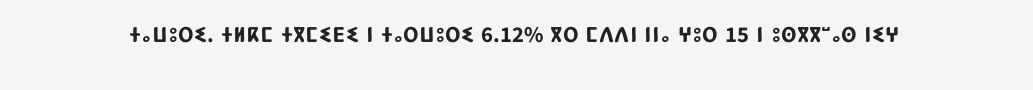ⵜⴰⵡⵓⵔⵉ. ⵜⵍⴽⵎ ⵜⴳⵎⵉⴹⵉ ⵏ ⵜⴰⵔⵡⵓⵔⵉ 6.12% ⴳⵔ ⵎⴷⴷⵏ ⵏⵏⴰ ⵖⵓⵔ 15 ⵏ ⵓⵙⴳⴳⵯⴰⵙ ⵏⵉⵖ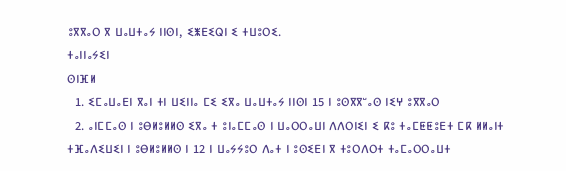ⵓⴳⴳⴰⵔ ⴳ ⵡⴰⵡⵜⴰⵢ ⵏⵏⵙⵏ, ⵉⵥⴹⵉⵕⵏ ⵉ ⵜⵡⵓⵔⵉ.
ⵜⴰⵏⵏⴰⵢⵉⵏ
ⵙⵏⴼⵍ
  1. ⵉⵎⴰⵡⴰⴹⵏ ⴳⴰⵏ ⵜⵏ ⵡⵉⵏⵏⴰ ⵎⵉ ⵉⴳⴰ ⵡⴰⵡⵜⴰⵢ ⵏⵏⵙⵏ 15 ⵏ ⵓⵙⴳⴳⵯⴰⵙ ⵏⵉⵖ ⵓⴳⴳⴰⵔ
  2. ⴰⵏⵎⵎⴰⵙ ⵏ ⵓⴱⵍⵓⵍⵍⵙ ⵉⴳⴰ ⵜ ⵓⵏⴰⵎⵎⴰⵙ ⵏ ⵡⴰⵔⵔⴰⵡⵏ ⴷⴷⵔⵏⵉⵏ ⵉ ⴽⵓ ⵜⴰⵎⵟⵟⵓⴹⵜ ⵎⴽ ⵍⵍⴰⵏⵜ ⵜⴼⴰⴷⵉⵡⵉⵏ ⵏ ⵓⴱⵍⵓⵍⵍⵙ ⵏ 12 ⵏ ⵡⴰⵢⵢⵓⵔ ⴷⴰⵜ ⵏ ⵓⵙⵉⴹⵏ ⴳ ⵜⵓⵔⴷⵔⵜ ⵜⴰⵎⴰⵔⵔⴰⵡⵜ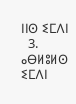ⵏⵏⵙ ⵉⵎⴷⵏ
  3. ⴰⴱⵍⵓⵍⵙ ⵉⵎⴷⵏ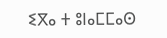ⵉⴳⴰ ⵜ ⵓⵏⴰⵎⵎⴰⵙ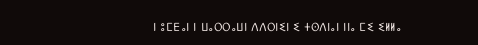ⵏ ⵓⵎⴹⴰⵏ ⵏ ⵡⴰⵔⵔⴰⵡⵏ ⴷⴷⵔⵏⵉⵏ ⵉ ⵜⵙⴷⵏⴰⵏ ⵏⵏⴰ ⵎⵉ ⵉⵍⵍⴰ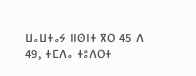ⵡⴰⵡⵜⴰⵢ ⵏⵏⵙⵏⵜ ⴳⵔ 45 ⴷ 49, ⵜⵎⴷⴰ ⵜⵓⴷⵔⵜ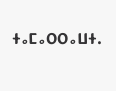ⵜⴰⵎⴰⵔⵔⴰⵡⵜ.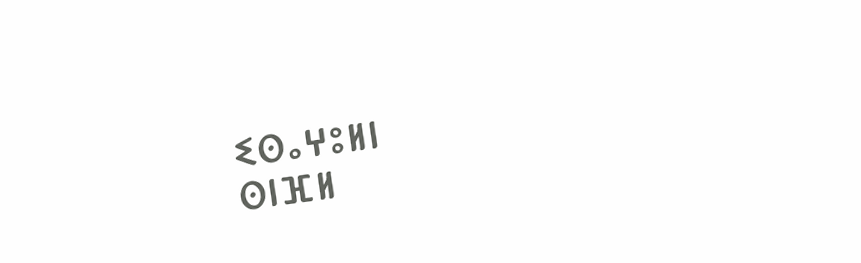ⵉⵙⴰⵖⵓⵍⵏ
ⵙⵏⴼⵍ